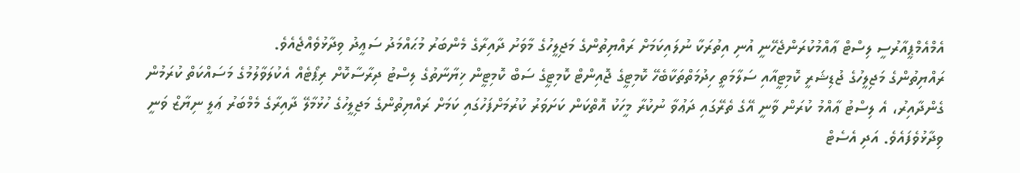އެމްއެމްޕީއާރުސީ ލިސްޓް ޢާއްމުކުރަންޖެހޭނީ އުނި އިތުރަކާ ނުލައިކަމަށް ރައްޔިތުންގެ މަޖިލީހުގެ މާވަށު ދާއިރާގެ މެންބަރު މުޙައްމަދު ސަޢީދު ވިދާޅުވެއްޖެއެވެ.
ރައްޔިތުންގެ މަޖިލީހުގެ ޖުޑިޝަރީ ކޮމިޓީއާއި ސަލާމަތީ ހިދުމަތްތަކާބެހޭ ކޮމިޓީގެ ޖޮއިންޓް ކޮމިޓީގެ ސަބް ކޮމިޓީން ޚިޔާނާތުގެ ލިސްޓު ދިރާސާކޮށް ރިޕޯޓެއް އެކުލަވާލުމުގެ މަސައްކަތް ކުރަމުން ގެންދާއިރު، އެ ލިސްޓު ޢާއްމު ކުރަން ވާނީ އޭގެ ތެރޭގައި ދަޢުވާ ނުކުރާ މީހަކު އޮތްކަން ކަށަވަރު ކުރުމަށްފަހުގައި ކަމަށް ރައްޔިތުންގެ މަޖިލީހުގެ ހުޅުމާލޭ ދާއިރާގެ މެމްބަރު ޢަލީ ނިޔާޒް ވަނީ ވިދާޅުވެފައެވެ. އަދި އެސެޓް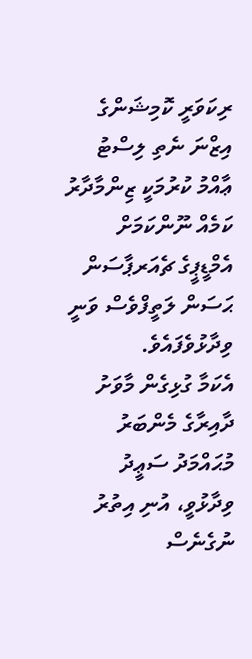ރިކަވަރީ ކޮމިޝަންގެ އިޒްނަ ނެތި ލިސްޓު ޢާއްމު ކުރުމަކީ ޒިންމާދާރު ކަމެއް ނޫންކަމަށް އެމްޑީޕީގެ ޗެއަރޕާސަން ޙަސަން ލަތީފްވެސް ވަނީ ވިދާޅުވެފައެވެ.
އެކަމާ ގުޅިގެން މާވަށު ދާއިރާގެ މެންބަރު މުޙައްމަދު ސަޢީދު ވިދާޅުވީ، އުނި އިތުރު ނުގެނެސް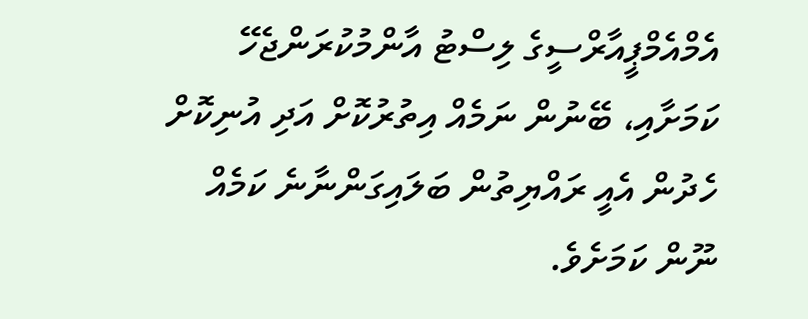އެމްއެމްޕީއާރްސީގެ ލިސްޓު އާންމުކުރަންޖެހޭ ކަމަށާއި، ބޭނުން ނަމެއް އިތުރުކޮށް އަދި އުނިކޮށް ހެދުން އެއީ ރައްޔިތުން ބަލައިގަންނާނެ ކަމެއް ނޫން ކަމަށެވެ.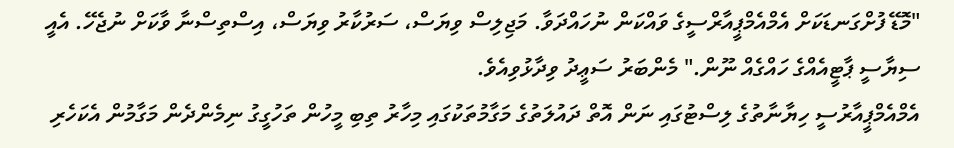"މޮޑޭ ފުށްގަނޑަކަށް އެމްއެމްޕީއާރްސީގެ ވައްކަން ނުހައްދަވާ. މަޖިލިސް ވިޔަސް، ސަރުކާރު ވިޔަސް، އިސްތިސްނާ ވާކަށް ނުޖެހޭ. އެއީ ސިޔާސީ ޕާޓީއެއްގެ ހައްގެއް ނޫން." މެންބަރު ސަޢީދު ވިދާޅުވިއެވެ.
އެމްއެމްޕީއާރުސީ ހިޔާނާތުގެ ލިސްޓުގައި ނަން އޮތް ދައުލަތުގެ މަގާމުތަކުގައި މިހާރު ތިބި މީހުން ތަހުގީގު ނިމެންދެން މަގާމުން އެކަހެރި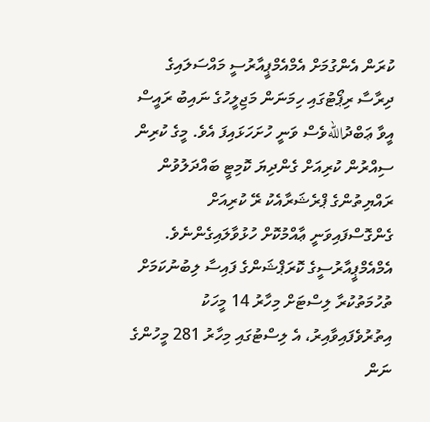ކުރަން އެންގުމަށް އެމްއެމްޕީއާރުސީ މައްސަލައިގެ ދިރާސާ ރިޕޯޓުގައި ހިމަނަން މަޖިލީހުގެ ނައިބު ރައީސް އީވާ ޢަބްދުاللهވެސް ވަނީ ހުށަހަޅައިފަ އެވެ. މީގެ ކުރިން ސިއްރުން ކުރިއަށް ގެންދިޔަ ކޮމިޓީ ބައްދަލުވުން ރައްޔިތުންގެ ޕްރެޝަރާއެކު ރޭ ކުރިއަށް ގެންގޮސްފައިވަނީ ޢާއްމުކޮށް ހުޅުވާލައިގެންނެވެ.
އެމްއެމްޕީއާރުސީގެ ކޮރަޕްޝަންގެ ފައިސާ ލިބުނުކަމަށް ތުހުމަތުކުރާ ލިސްޓަށް މިހާރު 14 މީހަކު އިތުރުވެފައިވާއިރު، އެ ލިސްޓުގައި މިހާރު 281 މީހުންގެ ނަން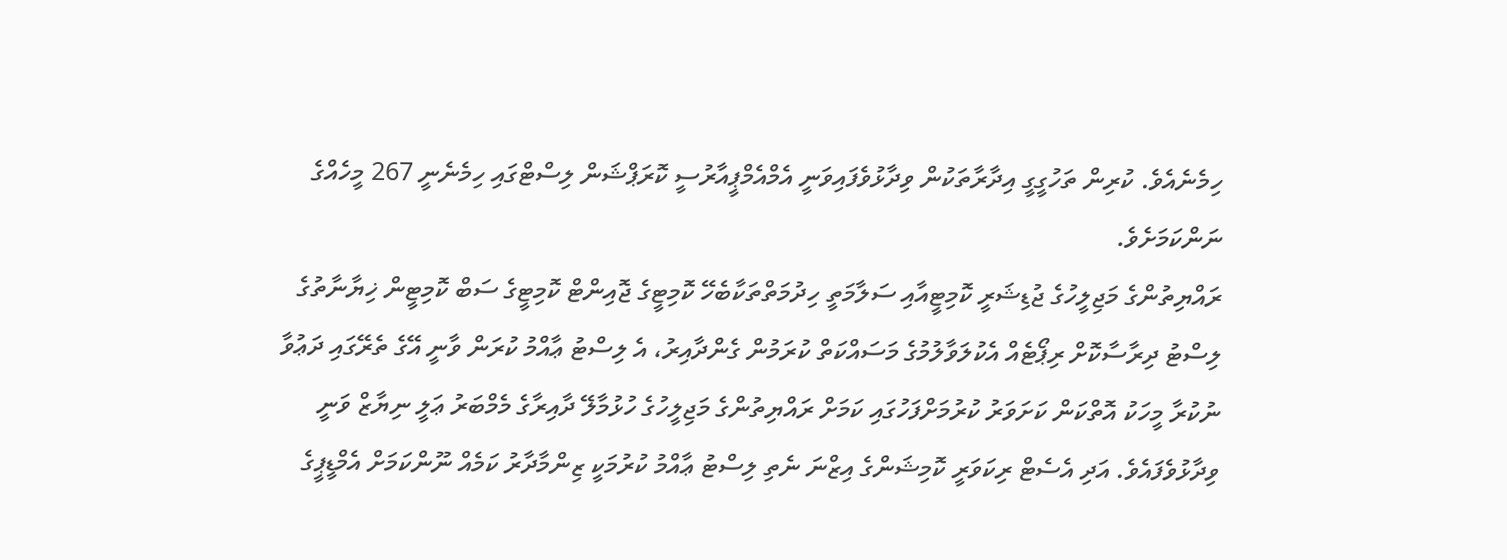ހިމެނެއެވެ. ކުރިން ތަހުގީގީ އިދާރާތަކުން ވިދާޅުވެފައިވަނީ އެމްއެމްޕީއާރުސީ ކޮރަޕްޝަން ލިސްޓްގައި ހިމެނެނީ 267 މީހެއްގެ ނަންކަމަށެވެ.
ރައްޔިތުންގެ މަޖިލީހުގެ ޖުޑިޝަރީ ކޮމިޓީއާއި ސަލާމަތީ ހިދުމަތްތަކާބެހޭ ކޮމިޓީގެ ޖޮއިންޓް ކޮމިޓީގެ ސަބް ކޮމިޓީން ޚިޔާނާތުގެ ލިސްޓު ދިރާސާކޮށް ރިޕޯޓެއް އެކުލަވާލުމުގެ މަސައްކަތް ކުރަމުން ގެންދާއިރު، އެ ލިސްޓު ޢާއްމު ކުރަން ވާނީ އޭގެ ތެރޭގައި ދަޢުވާ ނުކުރާ މީހަކު އޮތްކަން ކަށަވަރު ކުރުމަށްފަހުގައި ކަމަށް ރައްޔިތުންގެ މަޖިލީހުގެ ހުޅުމާލޭ ދާއިރާގެ މެމްބަރު ޢަލީ ނިޔާޒް ވަނީ ވިދާޅުވެފައެވެ. އަދި އެސެޓް ރިކަވަރީ ކޮމިޝަންގެ އިޒްނަ ނެތި ލިސްޓު ޢާއްމު ކުރުމަކީ ޒިންމާދާރު ކަމެއް ނޫންކަމަށް އެމްޑީޕީގެ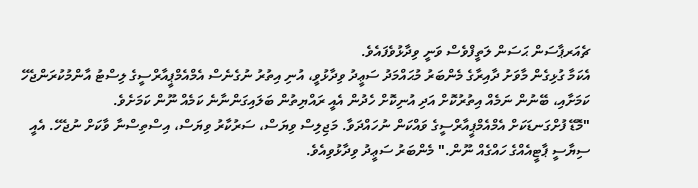ޗެއަރޕާސަން ޙަސަން ލަތީފްވެސް ވަނީ ވިދާޅުވެފައެވެ.
އެކަމާ ގުޅިގެން މާވަށު ދާއިރާގެ މެންބަރު މުޙައްމަދު ސަޢީދު ވިދާޅުވީ، އުނި އިތުރު ނުގެނެސް އެމްއެމްޕީއާރްސީގެ ލިސްޓު އާންމުކުރަންޖެހޭ ކަމަށާއި، ބޭނުން ނަމެއް އިތުރުކޮށް އަދި އުނިކޮށް ހެދުން އެއީ ރައްޔިތުން ބަލައިގަންނާނެ ކަމެއް ނޫން ކަމަށެވެ.
"މޮޑޭ ފުށްގަނޑަކަށް އެމްއެމްޕީއާރްސީގެ ވައްކަން ނުހައްދަވާ. މަޖިލިސް ވިޔަސް، ސަރުކާރު ވިޔަސް، އިސްތިސްނާ ވާކަށް ނުޖެހޭ. އެއީ ސިޔާސީ ޕާޓީއެއްގެ ހައްގެއް ނޫން." މެންބަރު ސަޢީދު ވިދާޅުވިއެވެ.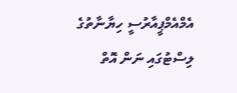އެމްއެމްޕީއާރުސީ ހިޔާނާތުގެ ލިސްޓުގައި ނަން އޮތް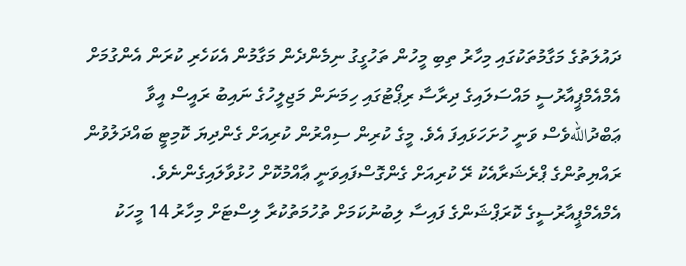ދައުލަތުގެ މަގާމުތަކުގައި މިހާރު ތިބި މީހުން ތަހުގީގު ނިމެންދެން މަގާމުން އެކަހެރި ކުރަން އެންގުމަށް އެމްއެމްޕީއާރުސީ މައްސަލައިގެ ދިރާސާ ރިޕޯޓުގައި ހިމަނަން މަޖިލީހުގެ ނައިބު ރައީސް އީވާ ޢަބްދުاللهވެސް ވަނީ ހުށަހަޅައިފަ އެވެ. މީގެ ކުރިން ސިއްރުން ކުރިއަށް ގެންދިޔަ ކޮމިޓީ ބައްދަލުވުން ރައްޔިތުންގެ ޕްރެޝަރާއެކު ރޭ ކުރިއަށް ގެންގޮސްފައިވަނީ ޢާއްމުކޮށް ހުޅުވާލައިގެންނެވެ.
އެމްއެމްޕީއާރުސީގެ ކޮރަޕްޝަންގެ ފައިސާ ލިބުނުކަމަށް ތުހުމަތުކުރާ ލިސްޓަށް މިހާރު 14 މީހަކު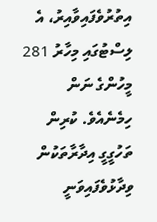އިތުރުވެފައިވާއިރު، އެ ލިސްޓުގައި މިހާރު 281 މީހުންގެ ނަން ހިމެނެއެވެ. ކުރިން ތަހުގީގީ އިދާރާތަކުން ވިދާޅުވެފައިވަނީ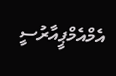އެމްއެމްޕީއާރުސީ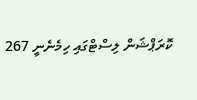ކޮރަޕްޝަން ލިސްޓްގައި ހިމެނެނީ 267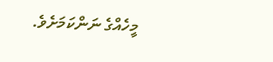މީހެއްގެ ނަންކަމަށެވެ.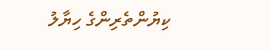ކިޔުންތެރިންގެ ހިޔާލު